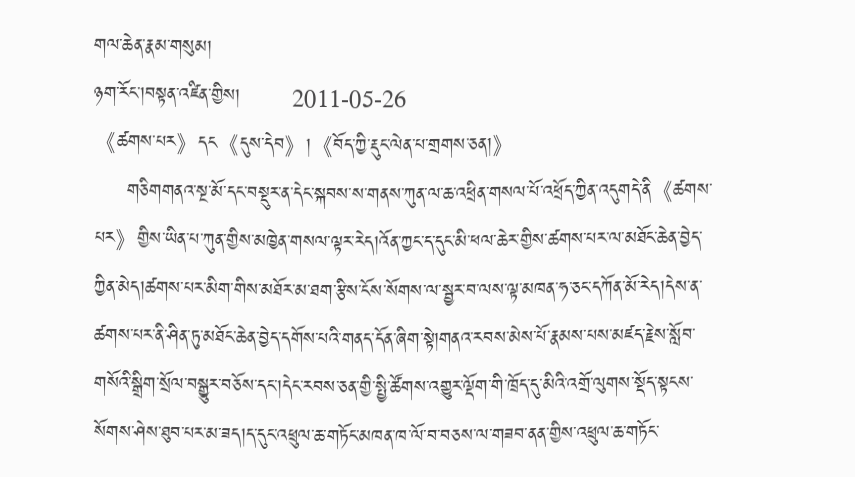གལ་ཆེན་རྣམ་གསུམ།
ཉག་རོང་།བསྟན་འཛིན་གྱིས།        2011-05-26
《ཚགས་པར》དང《དུས་དེབ》།《བོད་ཀྱི་རྡུང་ལེན་པ་གྲགས་ཅན།》
     གཅིགགནའ་སྔ་མོ་དང་བསྡུར་ན་དེང་སྐབས་ས་གནས་ཀུན་ལ་ཆ་འཕྲིན་གསལ་པོ་འཕྲོད་ཀྱིན་འདུགདེ་ནི《ཚགས་པར》གྱིས་ཡིན་པ་ཀུན་གྱིས་མཁྱེན་གསལ་ལྟར་རེད།འོན་ཀྱང་ད་དུང་མི་ཕལ་ཆེར་གྱིས་ཚགས་པར་ལ་མཐོང་ཆེན་བྱེད་ཀྱིན་མེད།ཚགས་པར་མིག་གིས་མཐོར་མ་ཐག་རྩིས་ངོས་སོགས་ལ་སྦྱར་བ་ལས་ལྟ་མཁན་ཧ་ཅང་དཀོན་མོ་རེད།དེས་ན་ཚགས་པར་ནི་ཤིན་ཏུ་མཐོང་ཆེན་བྱེད་དགོས་པའི་གནད་དོན་ཞིག་སྟེ།གནའ་རབས་མེས་པོ་རྣམས་པས་མཛད་རྗེས་སློབ་གསོའི་སྒྲིག་སྲོལ་བསྒྱུར་བཅོས་དང་།དེང་རབས་ཅན་གྱི་སྤྱི་ཚོགས་འགྱུར་ལྡོག་གི་ཁྲོད་དུ་མིའི་འགྲོ་ལུགས་སྡོད་སྟངས་སོགས་ཤེས་ཐུབ་པར་མ་ཟད།ད་དུང་འཕྲུལ་ཆ་གཏོང་མཁན་ཁ་ལོ་བ་བཅས་ལ་གཟབ་ནན་གྱིས་འཕྲུལ་ཆ་གཏོང་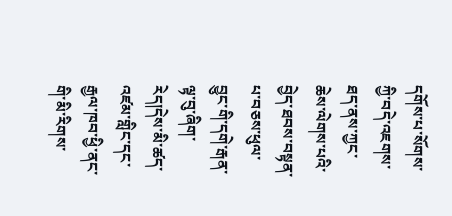དགོས་པ་སོགས་ཀྱི་བདེ་འཇགས་ཐད་ནས་ཀྱང་ཆེས་ལེགས་པའི་བྱེད་ཐབས་བསྟན་པ་བཅས་ཕུལ་བྱུང་གི་དགེ་རྒན་ལྟ་བུ་ཞིག་རེད།དེས་མི་ཚད་འཛམ་གླིང་དང་རྒྱལ་ཁབ་ཕྱི་ནང་གི་མི་རིགས་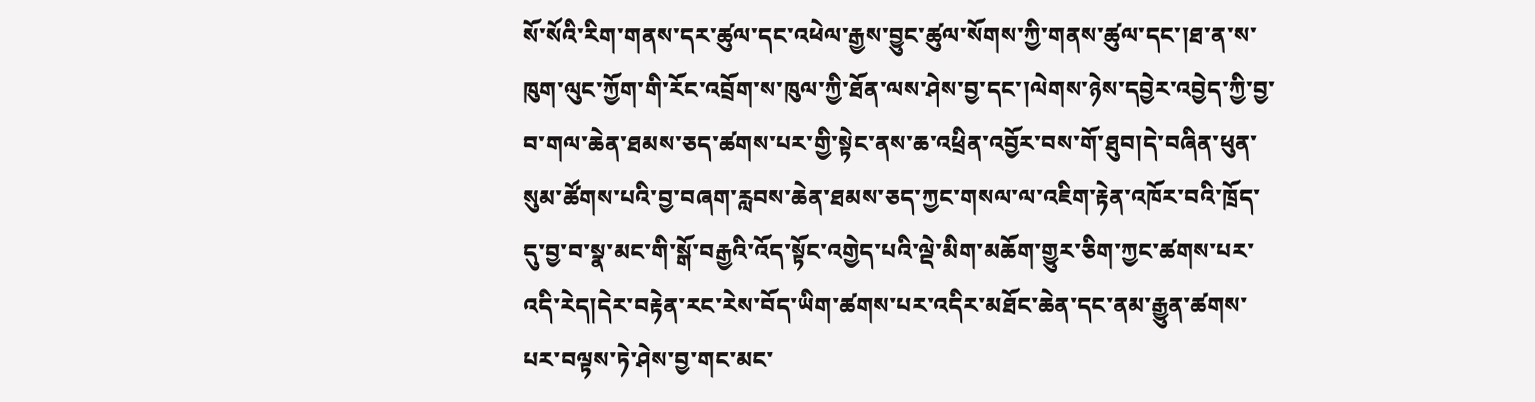སོ་སོའི་རིག་གནས་དར་ཚུལ་དང་འཕེལ་རྒྱས་བྱུང་ཚུལ་སོགས་ཀྱི་གནས་ཚུལ་དང་།ཐ་ན་ས་ཁུག་ལུང་ཀྱོག་གི་རོང་འབྲོག་ས་ཁུལ་ཀྱི་ཐོན་ལས་ཤེས་བྱ་དང་།ལེགས་ཉེས་དབྱེར་འབྱེད་ཀྱི་བྱ་བ་གལ་ཆེན་ཐམས་ཅད་ཚགས་པར་གྱི་སྟེང་ནས་ཆ་འཕྲིན་འབྱོར་བས་གོ་ཐུབ།དེ་བཞིན་ཕུན་སུམ་ཚོགས་པའི་བྱ་བཞག་རླབས་ཆེན་ཐམས་ཅད་ཀྱང་གསལ་ལ་འཇིག་རྟེན་འཁོར་བའི་ཁྲོད་དུ་བྱ་བ་སྣ་མང་གི་སྒོ་བརྒྱའི་འོད་སྟོང་འགྱེད་པའི་ལྡེ་མིག་མཆོག་གྱུར་ཅིག་ཀྱང་ཚགས་པར་འདི་རེད།དེར་བརྟེན་རང་རེས་བོད་ཡིག་ཚགས་པར་འདིར་མཐོང་ཆེན་དང་ནམ་རྒྱུན་ཚགས་པར་བལྟས་ཏེ་ཤེས་བྱ་གང་མང་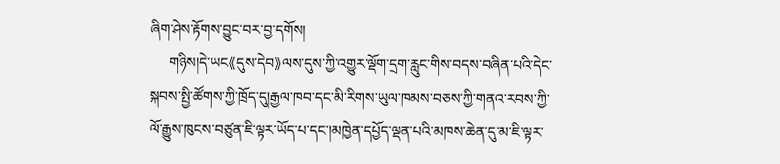ཞིག་ཤེས་རྟོགས་བྱུང་བར་བྱ་དགོས།
     གཉིས།དེ་ཡང《དུས་དེབ》ལས་དུས་ཀྱི་འགྱུར་ལྡོག་དྲག་རླུང་གིས་བདས་བཞིན་པའི་དེང་སྐབས་སྤྱི་ཚོགས་ཀྱི་ཁྲོད་དུ།རྒྱལ་ཁབ་དང་མི་རིགས་ཡུལ་ཁམས་བཅས་ཀྱི་གནའ་རབས་ཀྱི་ལོ་རྒྱུས་ཁུངས་བཙུན་ཇི་ལྟར་ཡོད་པ་དང་།མཁྱེན་དཔྱོད་ལྡན་པའི་མཁས་ཆེན་དུ་མ་ཇི་ལྟར་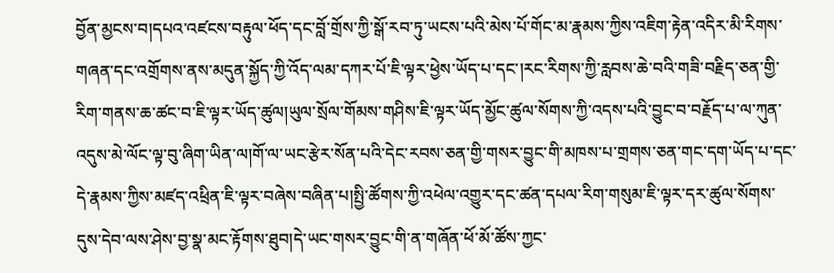བྱོན་མྱངས་བ།དཔའ་འཛངས་བརྟུལ་ཕོད་དང་བློ་གྲོས་ཀྱི་སྒོ་རབ་ཏུ་ཡངས་པའི་མེས་པོ་གོང་མ་རྣམས་ཀྱིས་འཇིག་རྟེན་འདིར་མི་རིགས་གཞན་དང་འགྲོགས་ནས་མདུན་སྐྱོད་ཀྱི་འོད་ལམ་དཀར་པོ་ཇི་ལྟར་ཕྱེས་ཡོད་པ་དང་།རང་རིགས་ཀྱི་རླབས་ཆེ་བའི་གཟི་བརྗིད་ཅན་གྱི་རིག་གནས་ཆ་ཚང་བ་ཇི་ལྟར་ཡོད་ཚུལ།ཡུལ་སྲོལ་གོམས་གཤིས་ཇི་ལྟར་ཡོད་མྱོང་ཚུལ་སོགས་ཀྱི་འདས་པའི་བྱུང་བ་བརྗོད་པ་ལ་ཀུན་འདུས་མེ་ལོང་ལྟ་བུ་ཞིག་ཡིན་ལ།གོ་ལ་ཡང་རྩེར་སོན་པའི་དེང་རབས་ཅན་གྱི་གསར་བྱུང་གི་མཁས་པ་གྲགས་ཅན་གང་དག་ཡོད་པ་དང་དེ་རྣམས་ཀྱིས་མཛད་འཕྲིན་ཇི་ལྟར་བཞེས་བཞིན་པ།སྤྱི་ཚོགས་ཀྱི་འཕེལ་འགྱུར་དང་ཚན་དཔལ་རིག་གསུམ་ཇི་ལྟར་དར་ཚུལ་སོགས་དུས་དེབ་ལས་ཤེས་བྱ་སྣ་མང་རྟོགས་ཐུབ།དེ་ཡང་གསར་བྱུང་གི་ན་གཞོན་ཕོ་མོ་ཚོས་ཀྱང་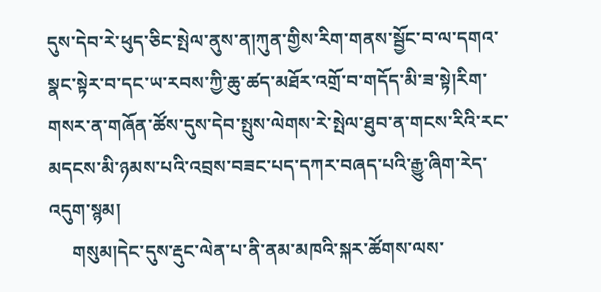དུས་དེབ་རེ་ཕུད་ཅིང་སྤེལ་ནུས་ན།ཀུན་གྱིས་རིག་གནས་སྦྱོང་བ་ལ་དགའ་སྣང་སྟེར་བ་དང་ཡ་རབས་ཀྱི་ཆུ་ཚད་མཐོར་འགྲོ་བ་གདོད་མི་ཟ་སྟེ།རིག་གསར་ན་གཞོན་ཚོས་དུས་དེབ་སྤུས་ལེགས་རེ་སྤེལ་ཐུབ་ན་གངས་རིའི་རང་མདངས་མི་ཉམས་པའི་འབྲས་བཟང་པད་དཀར་བཞད་པའི་རྒྱུ་ཞིག་རེད་འདུག་སྙམ།
     གསུམ།དེང་དུས་རྡུང་ལེན་པ་ནི་ནམ་མཁའི་སྐར་ཚོགས་ལས་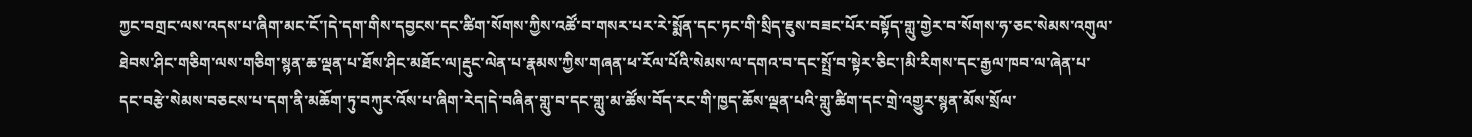ཀྱང་བགྲང་ལས་འདས་པ་ཞིག་མང་ངོ་།དེ་དག་གིས་དབྱངས་དང་ཚིག་སོགས་ཀྱིས་འཚོ་བ་གསར་པར་རེ་སྨོན་དང་ཏང་གི་སྲིད་ཇུས་བཟང་པོར་བསྟོད་གླུ་གྱེར་བ་སོགས་ཧ་ཅང་སེམས་འགུལ་ཐེབས་ཤིང་གཅིག་ལས་གཅིག་སྙན་ཆ་ལྡན་པ་ཐོས་ཤིང་མཐོང་ལ།རྡུང་ལེན་པ་རྣམས་ཀྱིས་གཞན་ཕ་རོལ་པོའི་སེམས་ལ་དགའ་བ་དང་སྤྲོ་བ་སྟེར་ཅིང་།མི་རིགས་དང་རྒྱལ་ཁབ་ལ་ཞེན་པ་དང་བརྩེ་སེམས་བཅངས་པ་དག་ནི་མཆོག་ཏུ་བཀུར་འོས་པ་ཞིག་རེད།དེ་བཞིན་གླུ་བ་དང་གླུ་མ་ཚོས་བོད་རང་གི་ཁྱད་ཆོས་ལྡན་པའི་གླུ་ཚིག་དང་གྲེ་འགྱུར་སྙན་མོས་སྲོལ་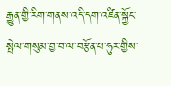རྒྱུན་གྱི་རིག་གནས་འདི་དག་འཛིན་སྐྱོང་སྤེལ་གསུམ་བྱ་བ་ལ་བརྩོན་པ་ཧུར་གྱིས་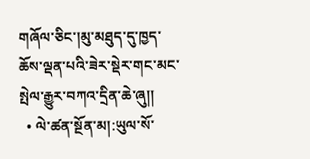གཞོལ་ཅིང་།མུ་མཐུད་དུ་ཁྱད་ཆོས་ལྡན་པའི་ཟེར་སྡེར་གང་མང་སྤེལ་རྒྱུར་བཀའ་དྲིན་ཆེ་ཞུ།།
  • ལེ་ཚན་སྔོན་མ།:ཡུལ་སོ་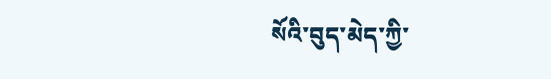སོའི་བུད་མེད་ཀྱི་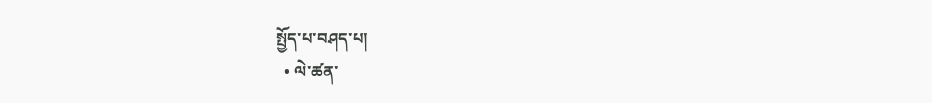སྤྱོད་པ་བཤད་པ།
  • ལེ་ཚན་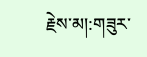རྗེས་མ།:གཟུར་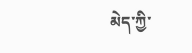མེད་ཀྱི་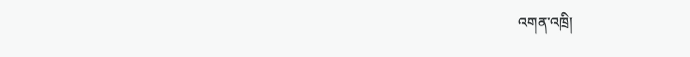འགན་འཁྲི།